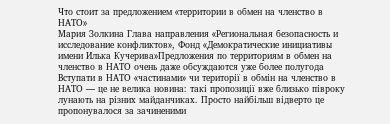Что стоит за предложением «территории в обмен на членство в НАТО»
Мария Золкина Глава направления «Региональная безопасность и исследование конфликтов», Фонд «Демократические инициативы имени Илька Кучерива»Предложения по территориям в обмен на членство в НАТО очень даже обсуждаются уже более полугода Вступати в НАТО «частинами» чи території в обмін на членство в НАТО — це не велика новина: такі пропозиції вже близько півроку лунають на різних майданчиках. Просто найбільш відверто це пропонувалося за зачиненими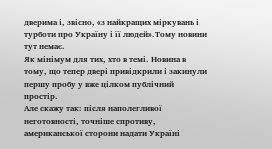дверима і, звісно, «з найкращих міркувань і турботи про Україну і її людей».Тому новини тут немає.
Як мінімум для тих, хто в темі. Новина в тому, що тепер двері привідкрили і закинули першу пробу у вже цілком публічний простір.
Але скажу так: після наполегливої неготовності, точніше спротиву, американської сторони надати Україні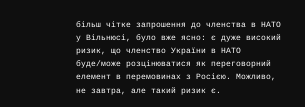більш чітке запрошення до членства в НАТО у Вільнюсі, було вже ясно: є дуже високий ризик, що членство України в НАТО буде/може розцінюватися як переговорний елемент в перемовинах з Росією. Можливо, не завтра, але такий ризик є.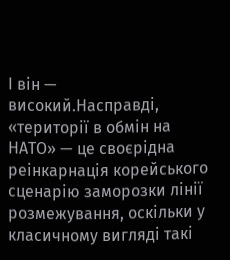І він — високий.Насправді, «території в обмін на НАТО» — це своєрідна реінкарнація корейського сценарію заморозки лінії розмежування, оскільки у класичному вигляді такі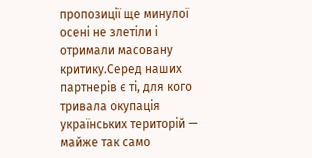пропозиції ще минулої осені не злетіли і отримали масовану критику.Серед наших партнерів є ті, для кого тривала окупація українських територій — майже так само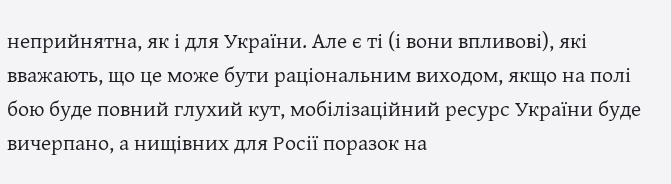неприйнятна, як і для України. Але є ті (і вони впливові), які вважають, що це може бути раціональним виходом, якщо на полі бою буде повний глухий кут, мобілізаційний ресурс України буде вичерпано, а нищівних для Росії поразок на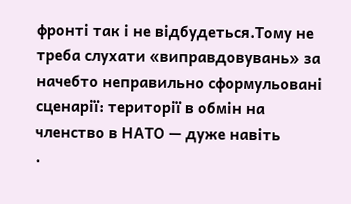фронті так і не відбудеться.Тому не треба слухати «виправдовувань» за начебто неправильно сформульовані сценарії: території в обмін на членство в НАТО — дуже навіть
.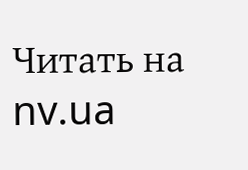Читать на nv.ua